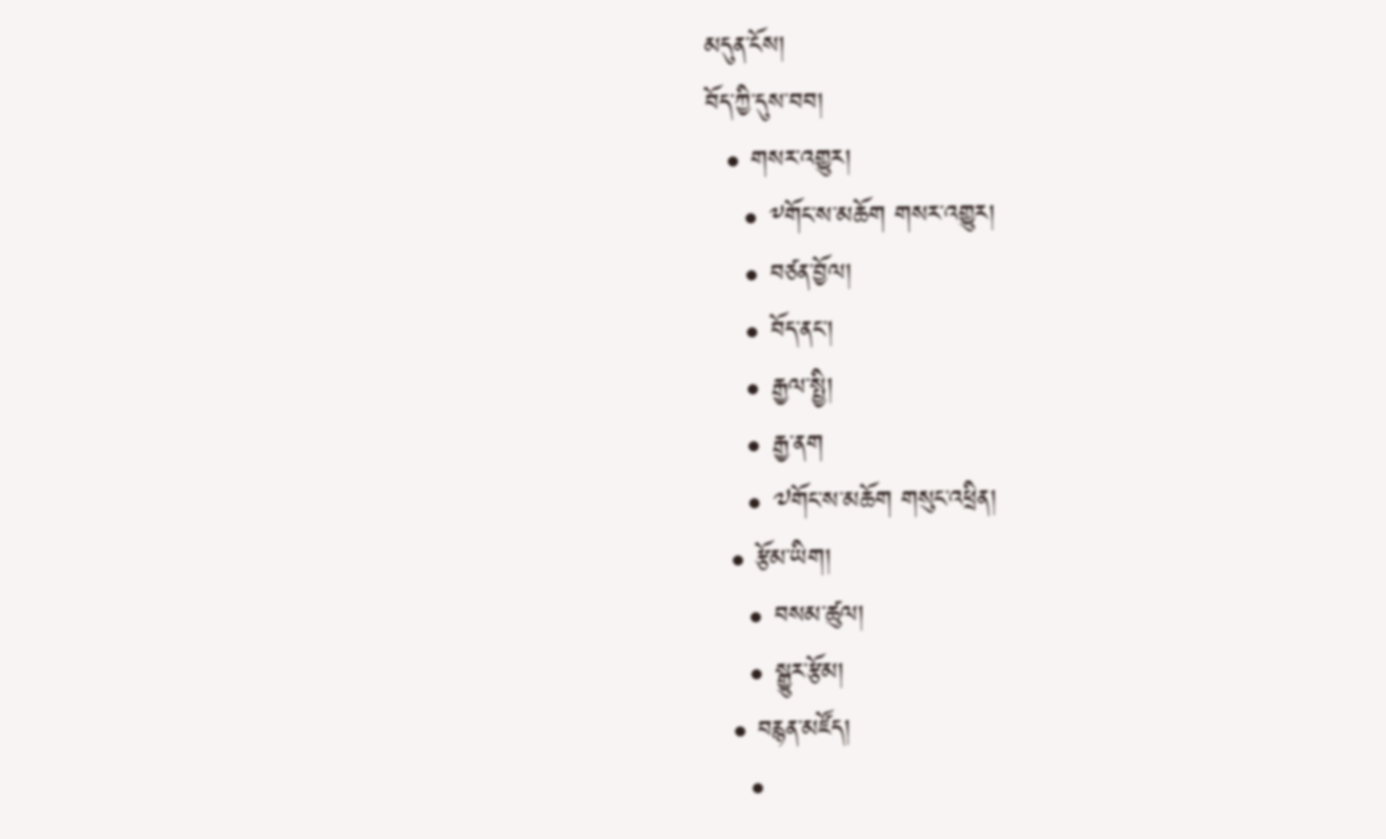མདུན་ངོས།
བོད་ཀྱི་དུས་བབ།
  • གསར་འགྱུར།
    • ༸གོང་ས་མཆོག གསར་འགྱུར།
    • བཙན་བྱོལ།
    • བོད་ནང་།
    • རྒྱལ་སྤྱི།
    • རྒྱ་ནག
    • ༧གོང་ས་མཆོག གསུང་འཕྲིན།
  • རྩོམ་ཡིག།
    • བསམ་ཚུལ།
    • སྒྱུར་རྩོམ།
  • བརྙན་མཛོད།
    •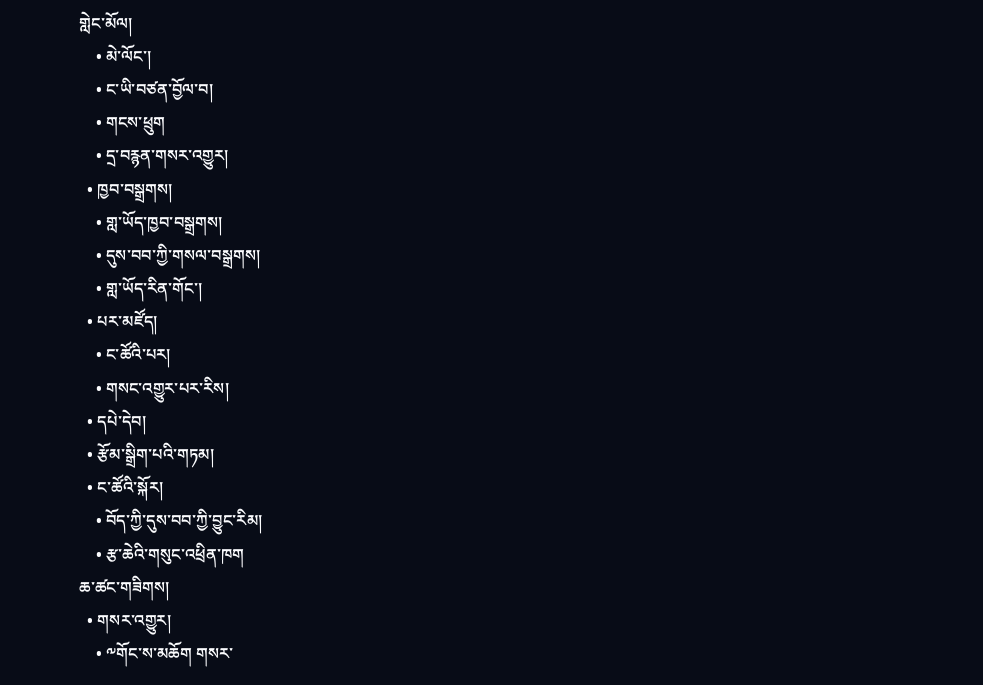གླེང་མོལ།
    • མེ་ལོང་།
    • ང་ཡི་བཙན་བྱོལ་བ།
    • གངས་ཕྲུག
    • དྲ་བརྙན་གསར་འགྱུར།
  • ཁྱབ་བསྒྲགས།
    • གླ་ཡོད་ཁྱབ་བསྒྲགས།
    • དུས་བབ་ཀྱི་གསལ་བསྒྲགས།
    • གླ་ཡོད་རིན་གོང་།
  • པར་མཛོད།
    • ང་ཚོའི་པར།
    • གསང་འགྱུར་པར་རིས།
  • དཔེ་དེབ།
  • རྩོམ་སྒྲིག་པའི་གཏམ།
  • ང་ཚོའི་སྐོར།
    • བོད་ཀྱི་དུས་བབ་ཀྱི་བྱུང་རིམ།
    • རྩ་ཆེའི་གསུང་འཕྲིན་ཁག
ཆ་ཚང་གཟིགས།
  • གསར་འགྱུར།
    • ༸གོང་ས་མཆོག གསར་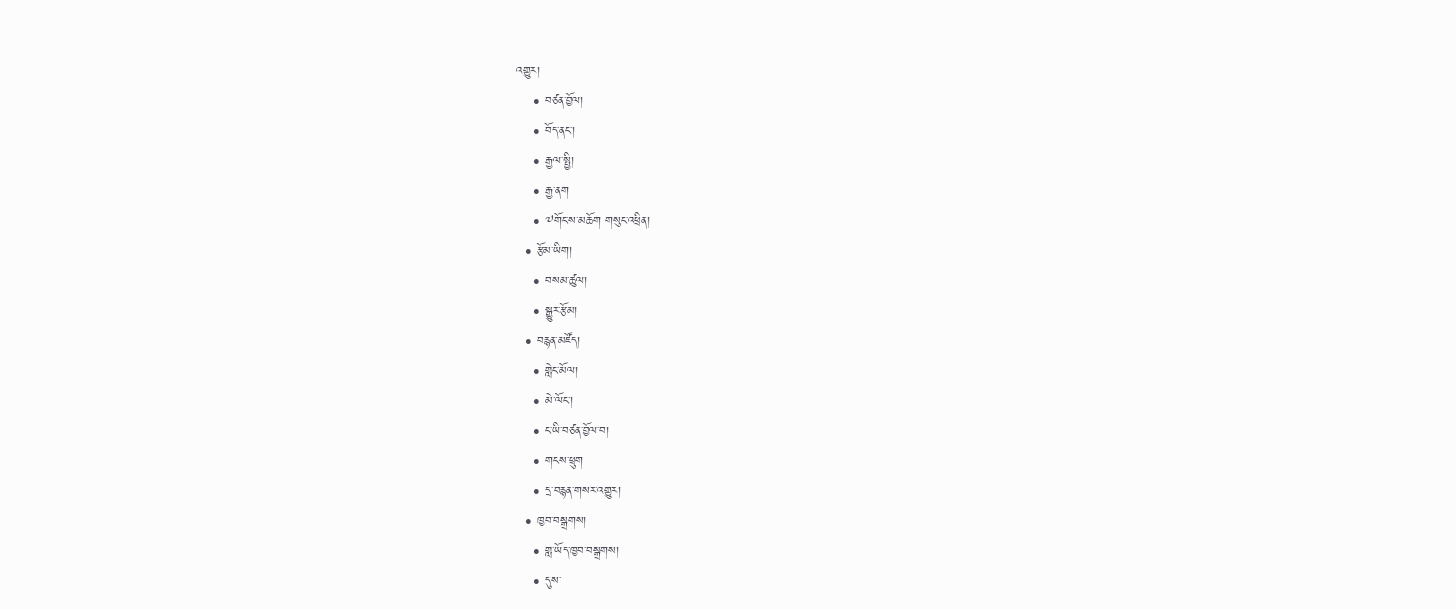འགྱུར།
    • བཙན་བྱོལ།
    • བོད་ནང་།
    • རྒྱལ་སྤྱི།
    • རྒྱ་ནག
    • ༧གོང་ས་མཆོག གསུང་འཕྲིན།
  • རྩོམ་ཡིག།
    • བསམ་ཚུལ།
    • སྒྱུར་རྩོམ།
  • བརྙན་མཛོད།
    • གླེང་མོལ།
    • མེ་ལོང་།
    • ང་ཡི་བཙན་བྱོལ་བ།
    • གངས་ཕྲུག
    • དྲ་བརྙན་གསར་འགྱུར།
  • ཁྱབ་བསྒྲགས།
    • གླ་ཡོད་ཁྱབ་བསྒྲགས།
    • དུས་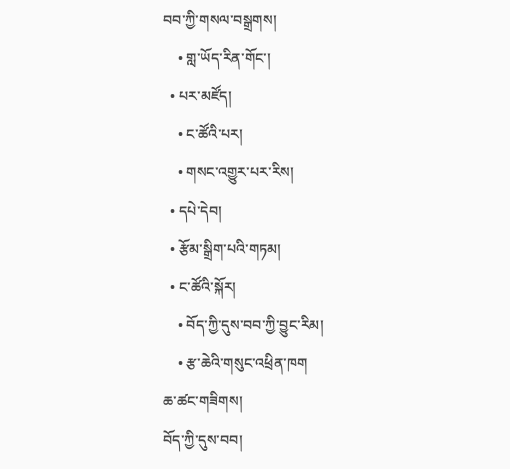བབ་ཀྱི་གསལ་བསྒྲགས།
    • གླ་ཡོད་རིན་གོང་།
  • པར་མཛོད།
    • ང་ཚོའི་པར།
    • གསང་འགྱུར་པར་རིས།
  • དཔེ་དེབ།
  • རྩོམ་སྒྲིག་པའི་གཏམ།
  • ང་ཚོའི་སྐོར།
    • བོད་ཀྱི་དུས་བབ་ཀྱི་བྱུང་རིམ།
    • རྩ་ཆེའི་གསུང་འཕྲིན་ཁག
ཆ་ཚང་གཟིགས།
བོད་ཀྱི་དུས་བབ།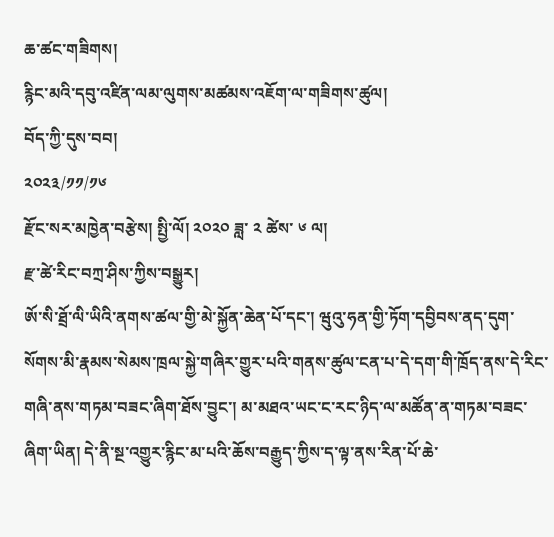ཆ་ཚང་གཟིགས།
རྙིང་མའི་དབུ་འཛིན་ལམ་ལུགས་མཚམས་འཇོག་ལ་གཟིགས་ཚུལ།
བོད་ཀྱི་དུས་བབ།
༢༠༢༣/༡༡/༡༦
རྫོང་སར་མཁྱེན་བརྩེས། སྤྱི་ལོ། ༢༠༢༠ ཟླ་ ༢ ཚེས་ ༦ ལ།
རྫ་ཚེ་རིང་བཀྲ་ཤིས་ཀྱིས་བསྒྱུར།
ཨོ་སི་ཐྲོ་ལི་ཡིའི་ནགས་ཚལ་གྱི་མེ་སྐྱོན་ཆེན་པོ་དང་། ཝུའུ་ཧན་གྱི་ཏོག་དབྱིབས་ནད་དུག་སོགས་མི་རྣམས་སེམས་ཁྲལ་སྐྱེ་གཞིར་གྱུར་པའི་གནས་ཚུལ་ངན་པ་དེ་དག་གི་ཁྲོད་ནས་དེ་རིང་གཞི་ནས་གཏམ་བཟང་ཞིག་ཐོས་བྱུང་། མ་མཐའ་ཡང་ང་རང་ཉིད་ལ་མཚོན་ན་གཏམ་བཟང་ཞིག་ཡིན། དེ་ནི་སྔ་འགྱུར་རྙིང་མ་པའི་ཆོས་བརྒྱུད་ཀྱིས་ད་ལྟ་ནས་རིན་པོ་ཆེ་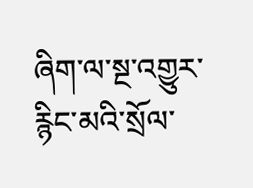ཞིག་ལ་སྔ་འགྱུར་རྙིང་མའི་སྲོལ་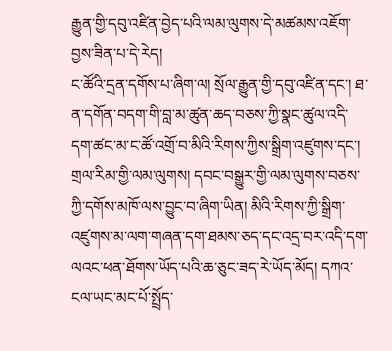རྒྱུན་གྱི་དབུ་འཛིན་བྱེད་པའི་ལམ་ལུགས་དེ་མཚམས་འཇོག་བྱས་ཟིན་པ་དེ་རེད།
ང་ཚོའི་དྲན་དགོས་པ་ཞིག་ལ། སྲོལ་རྒྱུན་གྱི་དབུ་འཛིན་དང་། ཐ་ན་དགོན་བདག་གི་བླ་མ་ཚུན་ཆད་བཅས་ཀྱི་སྣང་ཚུལ་འདི་དག་ཚང་མ་ང་ཚོ་འགྲོ་བ་མིའི་རིགས་ཀྱིས་སྒྲིག་འཛུགས་དང་། གྲལ་རིམ་གྱི་ལམ་ལུགས། དབང་བསྒྱུར་གྱི་ལམ་ལུགས་བཅས་ཀྱི་དགོས་མཁོ་ལས་བྱུང་བ་ཞིག་ཡིན། མིའི་རིགས་ཀྱི་སྒྲིག་འཛུགས་མ་ལག་གཞན་དག་ཐམས་ཅད་དང་འདྲ་བར་འདི་དག་ལའང་ཕན་ཐོགས་ཡོད་པའི་ཆ་ཅུང་ཟད་རེ་ཡོད་མོད། དཀའ་ངལ་ཡང་མང་པོ་སྤྲོད་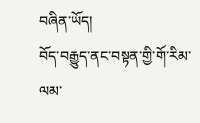བཞིན་ཡོད།
བོད་བརྒྱུད་ནང་བསྟན་གྱི་གོ་རིམ་ལམ་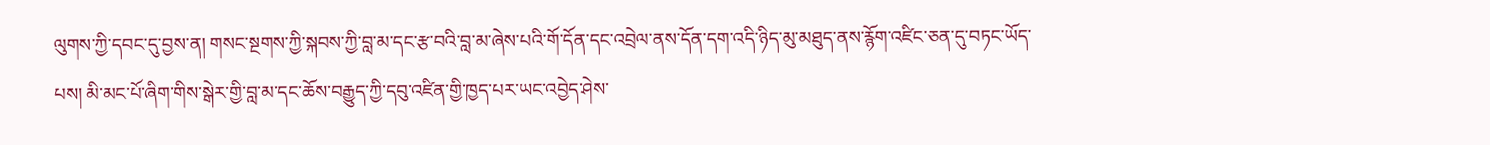ལུགས་ཀྱི་དབང་དུ་བྱས་ན། གསང་སྔགས་ཀྱི་སྐབས་ཀྱི་བླ་མ་དང་རྩ་བའི་བླ་མ་ཞེས་པའི་གོ་དོན་དང་འབྲེལ་ནས་དོན་དག་འདི་ཉིད་མུ་མཐུད་ནས་རྙོག་འཛིང་ཅན་དུ་བཏང་ཡོད་པས། མི་མང་པོ་ཞིག་གིས་སྒེར་གྱི་བླ་མ་དང་ཆོས་བརྒྱུད་ཀྱི་དབུ་འཛིན་གྱི་ཁྱད་པར་ཡང་འབྱེད་ཤེས་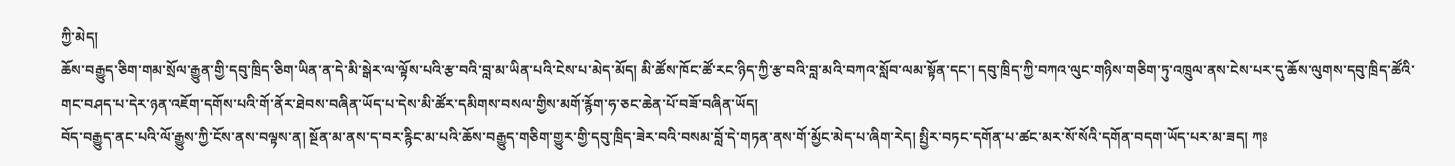ཀྱི་མེད།
ཆོས་བརྒྱུད་ཅིག་གམ་སྲོལ་རྒྱུན་གྱི་དབུ་ཁྲིད་ཅིག་ཡིན་ན་དེ་མི་སྒེར་ལ་ལྟོས་པའི་རྩ་བའི་བླ་མ་ཡིན་པའི་ངེས་པ་མེད་མོད། མི་ཚོས་ཁོང་ཚོ་རང་ཉིད་ཀྱི་རྩ་བའི་བླ་མའི་བཀའ་སློབ་ལམ་སྟོན་དང་། དབུ་ཁྲིད་ཀྱི་བཀའ་ལུང་གཉིས་གཅིག་ཏུ་འཁྲུལ་ནས་ངེས་པར་དུ་ཆོས་ལུགས་དབུ་ཁྲིད་ཚོའི་གང་བཤད་པ་དེར་ཉན་འཇོག་དགོས་པའི་གོ་ནོར་ཐེབས་བཞིན་ཡོད་པ་དེས་མི་ཚོར་དམིགས་བསལ་གྱིས་མགོ་རྙོག་ཧ་ཅང་ཆེན་པོ་བཟོ་བཞིན་ཡོད།
བོད་བརྒྱུད་ནང་པའི་ལོ་རྒྱུས་ཀྱི་ངོས་ནས་བལྟས་ན། སྔོན་མ་ནས་ད་བར་རྙིང་མ་པའི་ཆོས་བརྒྱུད་གཅིག་གྱུར་གྱི་དབུ་ཁྲིད་ཟེར་བའི་བསམ་བློ་དེ་གཏན་ནས་གོ་མྱོང་མེད་པ་ཞིག་རེད། སྤྱིར་བཏང་དགོན་པ་ཚང་མར་སོ་སོའི་དགོན་བདག་ཡོད་པར་མ་ཟད། ཀཿ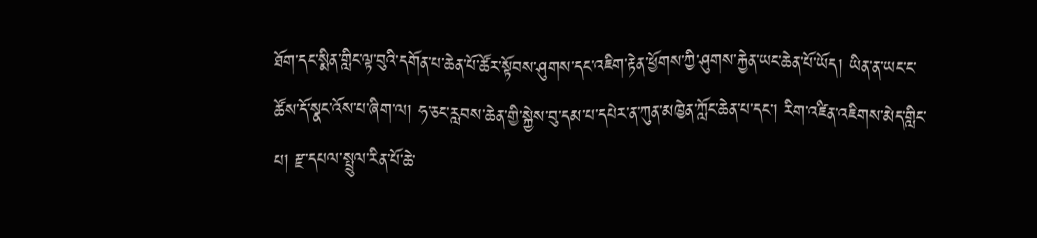ཐོག་དང་སྨིན་གླིང་ལྟ་བུའི་དགོན་པ་ཆེན་པོ་ཚོར་སྟོབས་ཤུགས་དང་འཇིག་རྟེན་ཕྱོགས་ཀྱི་ཤུགས་རྐྱེན་ཡང་ཆེན་པོ་ཡོད། ཡིན་ན་ཡང་ང་ཚོས་དོ་སྣང་འོས་པ་ཞིག་ལ། ཧ་ཅང་རླབས་ཆེན་གྱི་སྐྱེས་བུ་དམ་པ་དཔེར་ན་ཀུན་མཁྱེན་ཀློང་ཆེན་པ་དང་། རིག་འཛིན་འཇིགས་མེད་གླིང་པ། རྫ་དཔལ་སྤྲུལ་རིན་པོ་ཆེ་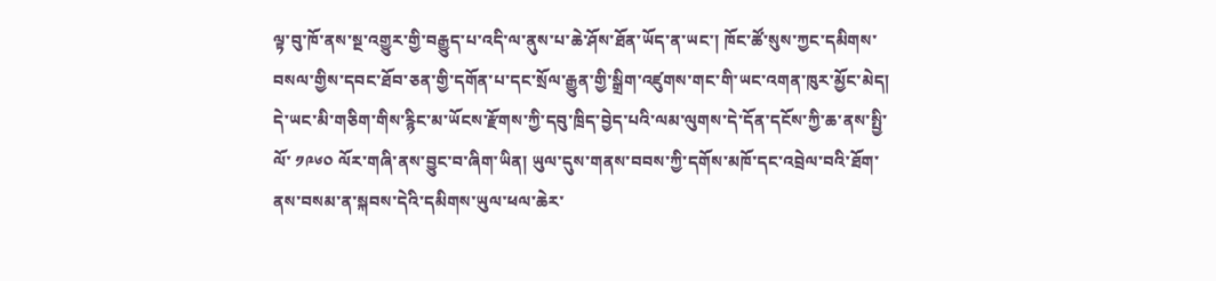ལྟ་བུ་ཁོ་ནས་སྔ་འགྱུར་གྱི་བརྒྱུད་པ་འདི་ལ་ནུས་པ་ཆེ་ཤོས་ཐོན་ཡོད་ན་ཡང་། ཁོང་ཚོ་སུས་ཀྱང་དམིགས་བསལ་གྱིས་དབང་ཐོབ་ཅན་གྱི་དགོན་པ་དང་སྲོལ་རྒྱུན་གྱི་སྒྲིག་འཛུགས་གང་གི་ཡང་འགན་ཁུར་མྱོང་མེད།
དེ་ཡང་མི་གཅིག་གིས་རྙིང་མ་ཡོངས་རྫོགས་ཀྱི་དབུ་ཁྲིད་བྱེད་པའི་ལམ་ལུགས་དེ་དོན་དངོས་ཀྱི་ཆ་ནས་སྤྱི་ལོ་ ༡༩༦༠ ལོར་གཞི་ནས་བྱུང་བ་ཞིག་ཡིན། ཡུལ་དུས་གནས་བབས་ཀྱི་དགོས་མཁོ་དང་འབྲེལ་བའི་ཐོག་ནས་བསམ་ན་སྐབས་དེའི་དམིགས་ཡུལ་ཕལ་ཆེར་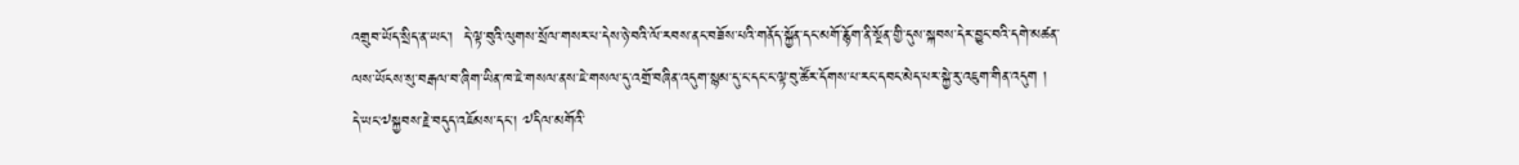འགྲུབ་ཡོད་སྲིད་ན་ཡང་།  དེ་ལྟ་བུའི་ལུགས་སྲོལ་གསར་པ་དེས་ཉེ་བའི་ལོ་རབས་ནང་བཟོས་པའི་གནོད་སྐྱོན་དང་མགོ་རྙོག་ནི་སྔོན་གྱི་དུས་སྐབས་དེར་བྱུང་བའི་དགེ་མཚན་ལས་ཡོངས་སུ་བརྒལ་བ་ཞིག་ཡིན་ཁ་ཇེ་གསལ་ནས་ཇེ་གསལ་དུ་འགྲོ་བཞིན་འདུག་སྙམ་དུ་ང་དང་ང་ལྟ་བུ་ཚོར་དོགས་པ་རང་དབང་མེད་པར་སྐྱེ་རུ་འཇུག་གིན་འདུག །
དེ་ཡང་༧སྐྱབས་རྗེ་བདུད་འཇོམས་དང་། ༧དིལ་མགོའི་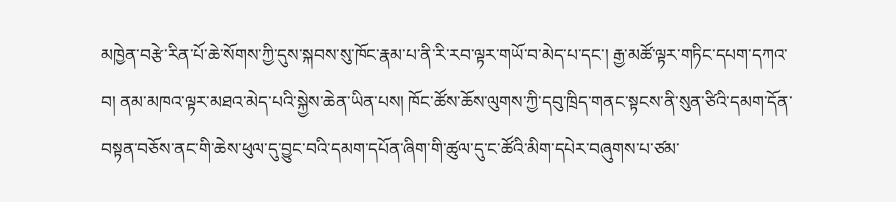མཁྱེན་བརྩེ་རིན་པོ་ཆེ་སོགས་ཀྱི་དུས་སྐབས་སུ་ཁོང་རྣམ་པ་ནི་རི་རབ་ལྟར་གཡོ་བ་མེད་པ་དང་། རྒྱ་མཚོ་ལྟར་གཏིང་དཔག་དཀའ་བ། ནམ་མཁའ་ལྟར་མཐའ་མེད་པའི་སྐྱེས་ཆེན་ཡིན་པས། ཁོང་ཚོས་ཆོས་ལུགས་ཀྱི་དབུ་ཁྲིད་གནང་སྟངས་ནི་སུན་ཙིའི་དམག་དོན་བསྟན་བཅོས་ནང་གི་ཆེས་ཕུལ་དུ་བྱུང་བའི་དམག་དཔོན་ཞིག་གི་ཚུལ་དུ་ང་ཚོའི་མིག་དཔེར་བཞུགས་པ་ཙམ་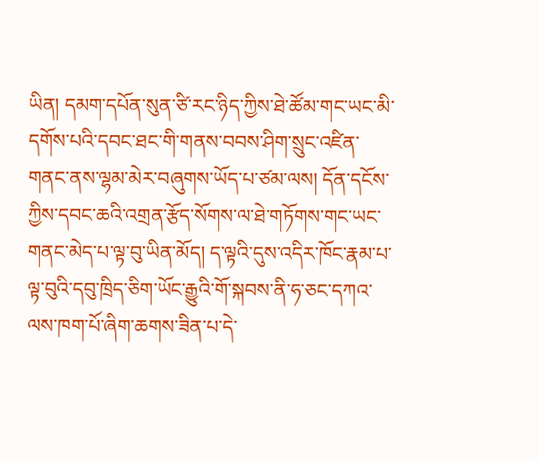ཡིན། དམག་དཔོན་སུན་ཙི་རང་ཉིད་ཀྱིས་ཐེ་ཚོམ་གང་ཡང་མི་དགོས་པའི་དབང་ཐང་གི་གནས་བབས་ཤིག་སྲུང་འཛིན་གནང་ནས་ལྷམ་མེར་བཞུགས་ཡོད་པ་ཙམ་ལས། དོན་དངོས་ཀྱིས་དབང་ཆའི་འགྲན་རྩོད་སོགས་ལ་ཐེ་གཏོགས་གང་ཡང་གནང་མེད་པ་ལྟ་བུ་ཡིན་མོད། ད་ལྟའི་དུས་འདིར་ཁོང་རྣམ་པ་ལྟ་བུའི་དབུ་ཁྲིད་ཅིག་ཡོང་རྒྱུའི་གོ་སྐབས་ནི་ཧ་ཅང་དཀའ་ལས་ཁག་པོ་ཞིག་ཆགས་ཟིན་པ་དེ་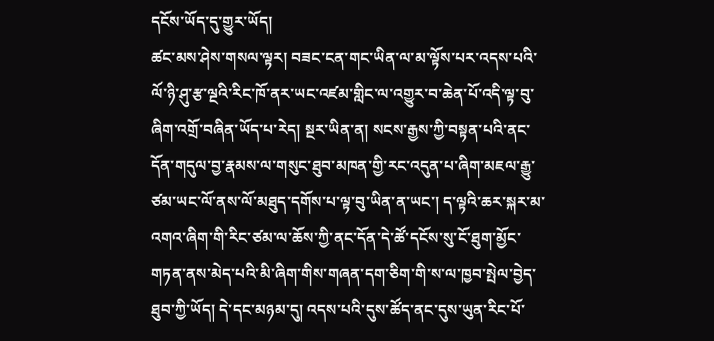དངོས་ཡོད་དུ་གྱུར་ཡོད།
ཚང་མས་ཤེས་གསལ་ལྟར། བཟང་ངན་གང་ཡིན་ལ་མ་ལྟོས་པར་འདས་པའི་ལོ་ཉི་ཤུ་རྩ་ལྔའི་རིང་ཁོ་ནར་ཡང་འཛམ་གླིང་ལ་འགྱུར་བ་ཆེན་པོ་འདི་ལྟ་བུ་ཞིག་འགྲོ་བཞིན་ཡོད་པ་རེད། སྔར་ཡིན་ན། སངས་རྒྱས་ཀྱི་བསྟན་པའི་ནང་དོན་གདུལ་བྱ་རྣམས་ལ་གསུང་ཐུབ་མཁན་གྱི་རང་འདུན་པ་ཞིག་མཇལ་རྒྱུ་ཙམ་ཡང་ལོ་ནས་ལོ་མཐུད་དགོས་པ་ལྟ་བུ་ཡིན་ན་ཡང་། ད་ལྟའི་ཆར་སྐར་མ་འགའ་ཞིག་གི་རིང་ཙམ་ལ་ཆོས་ཀྱི་ནང་དོན་དེ་ཚོ་དངོས་སུ་ངོ་ཐུག་མྱོང་གཏན་ནས་མེད་པའི་མི་ཞིག་གིས་གཞན་དག་ཅིག་གི་ས་ལ་ཁྱབ་སྤེལ་བྱེད་ཐུབ་ཀྱི་ཡོད། དེ་དང་མཉམ་དུ། འདས་པའི་དུས་ཚོད་ནང་དུས་ཡུན་རིང་པོ་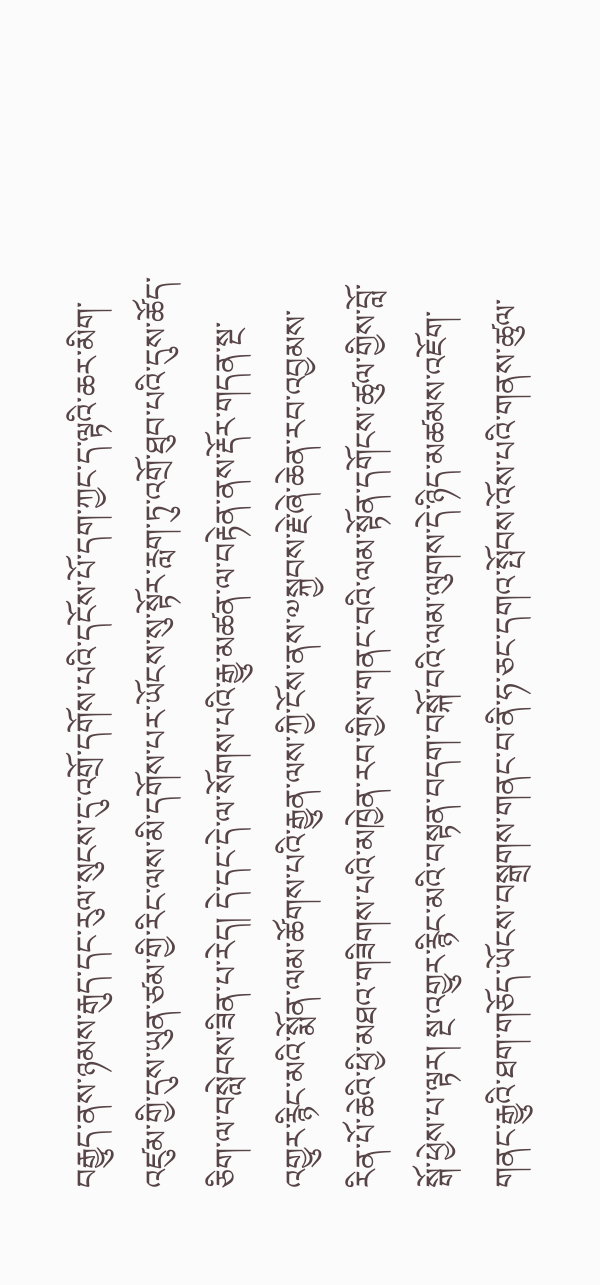བརྒྱུད་ནས་ཉམས་རྒུད་དང་རུལ་སུངས་དུ་འགྲོ་དགོས་པའི་དངོས་པོ་དག་ཀྱང་ད་ལྟའི་ཆར་མིག་འཛུམ་གྱི་དུས་ཡུན་ཙམ་གྱི་རིང་ལས་མི་དགོས་པར་ཡོངས་སུ་སྟོར་རླག་ཏུ་འགྲོ་ཐུབ་པའི་དུས་ཚོད་ཅིག་ལ་བསླེབས་ཟིན་པ་རེད། དེ་དང་དེ་ལ་སོགས་པའི་རྒྱུ་མཚན་ལ་བརྟེན་ནས་རྡོར་གདན་སྔ་འགྱུར་རྙིང་མའི་སྨོན་ལམ་ཚོགས་པའི་རྒྱུན་ལས་ཀྱི་ངོས་ནས་༧སྐྱབས་རྗེ་ཞེ་ཆེན་རབ་འབྱམས་རིན་པོ་ཆེའི་ཕྱི་མཐའ་གཟིགས་པའི་མཁྱེན་རབ་གྱིས་གནང་བའི་ལམ་སྟོན་དགོངས་ཚུལ་གྱིས་བློ་སྒོ་ཕྱེས་པ་ལྟར། སྔ་འགྱུར་རྙིང་མའི་བསྟན་བདག་བསྐོ་བའི་ལམ་ལུགས་དེ་ཉིད་མཚམས་འཇོག་གནང་རྒྱུའི་ཐག་གཅོད་ཡོངས་བསྒྲགས་གནང་བ་ནི་ཧ་ཅང་དགའ་སྤོབས་འོས་པའི་གནས་ཚུལ་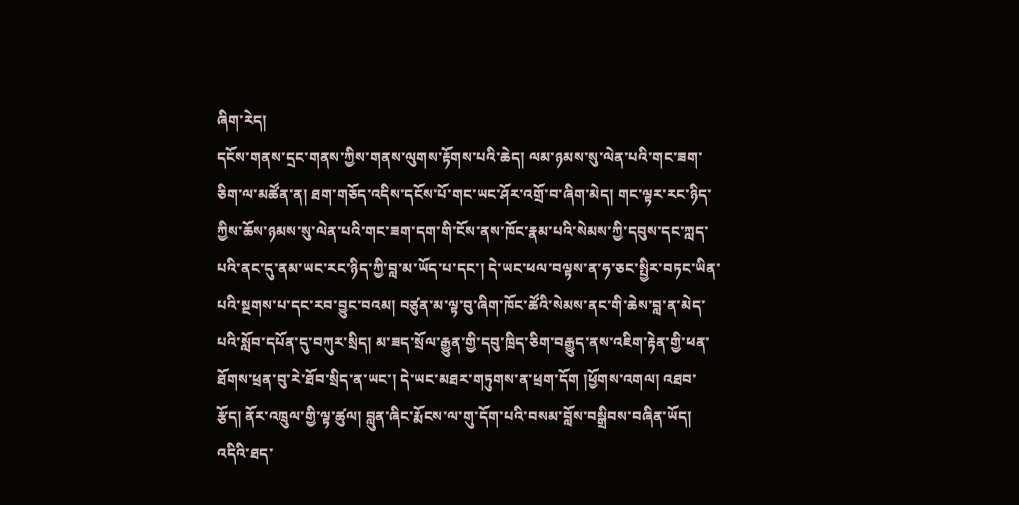ཞིག་རེད།
དངོས་གནས་དྲང་གནས་ཀྱིས་གནས་ལུགས་རྟོགས་པའི་ཆེད། ལམ་ཉམས་སུ་ལེན་པའི་གང་ཟག་ཅིག་ལ་མཚོན་ན། ཐག་གཅོད་འདིས་དངོས་པོ་གང་ཡང་ཤོར་འགྲོ་བ་ཞིག་མེད། གང་ལྟར་རང་ཉིད་ཀྱིས་ཆོས་ཉམས་སུ་ལེན་པའི་གང་ཟག་དག་གི་ངོས་ནས་ཁོང་རྣམ་པའི་སེམས་ཀྱི་དབུས་དང་ཀླད་པའི་ནང་དུ་ནམ་ཡང་རང་ཉིད་ཀྱི་བླ་མ་ཡོད་པ་དང་། དེ་ཡང་ཕལ་བལྟས་ན་ཧ་ཅང་སྤྱིར་བཏང་ཡིན་པའི་སྔགས་པ་དང་རབ་བྱུང་བའམ། བཙུན་མ་ལྟ་བུ་ཞིག་ཁོང་ཚོའི་སེམས་ནང་གི་ཆེས་བླ་ན་མེད་པའི་སློབ་དཔོན་དུ་བཀུར་སྲིད། མ་ཟད་སྲོལ་རྒྱུན་གྱི་དབུ་ཁྲིད་ཅིག་བརྒྱུད་ནས་འཇིག་རྟེན་གྱི་ཕན་ཐོགས་ཕྲན་བུ་རེ་ཐོབ་སྲིད་ན་ཡང་། དེ་ཡང་མཐར་གཏུགས་ན་ཕྲག་དོག །ཕྱོགས་འགལ། འཐབ་རྩོད། ནོར་འཁྲུལ་གྱི་ལྟ་ཚུལ། བླུན་ཞིང་རྨོངས་ལ་གུ་དོག་པའི་བསམ་བློས་བསྒྲིབས་བཞིན་ཡོད། འདིའི་ཐད་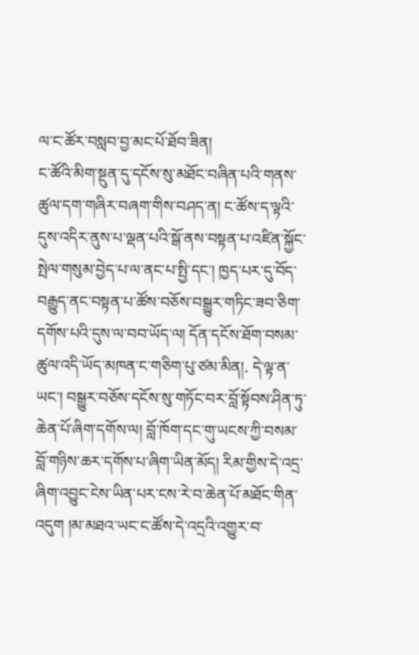ལ་ང་ཚོར་བསླབ་བྱ་མང་པོ་ཐོབ་ཟིན།
ང་ཚོའི་མིག་སྔུན་དུ་དངོས་སུ་མཐོང་བཞིན་པའི་གནས་ཚུལ་དག་གཞིར་བཞག་གིས་བཤད་ན། ང་ཚོས་ད་ལྟའི་དུས་འདིར་ནུས་པ་ལྡན་པའི་སྒོ་ནས་བསྟན་པ་འཛིན་སྐྱོང་སྤེལ་གསུམ་བྱེད་པ་ལ་ནང་པ་སྤྱི་དང་། ཁྱད་པར་དུ་བོད་བརྒྱུད་ནང་བསྟན་པ་ཚོས་བཅོས་བསྒྱུར་གཏིང་ཟབ་ཅིག་དགོས་པའི་དུས་ལ་བབ་ཡོད་ལ། དོན་དངོས་ཐོག་བསམ་ཚུལ་འདི་ཡོད་མཁན་ང་གཅིག་པུ་ཙམ་མིན།. དེ་ལྟ་ན་ཡང་། བསྒྱུར་བཅོས་དངོས་སུ་གཏོང་བར་བློ་སྟོབས་ཤིན་ཏུ་ཆེན་པོ་ཞིག་དགོས་ལ། བློ་ཁོག་དང་གུ་ཡངས་ཀྱི་བསམ་བློ་གཉིས་ཆར་དགོས་པ་ཞིག་ཡིན་མོད། རིམ་གྱིས་དེ་འདྲ་ཞིག་འབྱུང་ངེས་ཡིན་པར་ངས་རེ་བ་ཆེན་པོ་མཐོང་གིན་འདུག །མ་མཐའ་ཡང་ང་ཚོས་དེ་འདྲའི་འགྱུར་བ་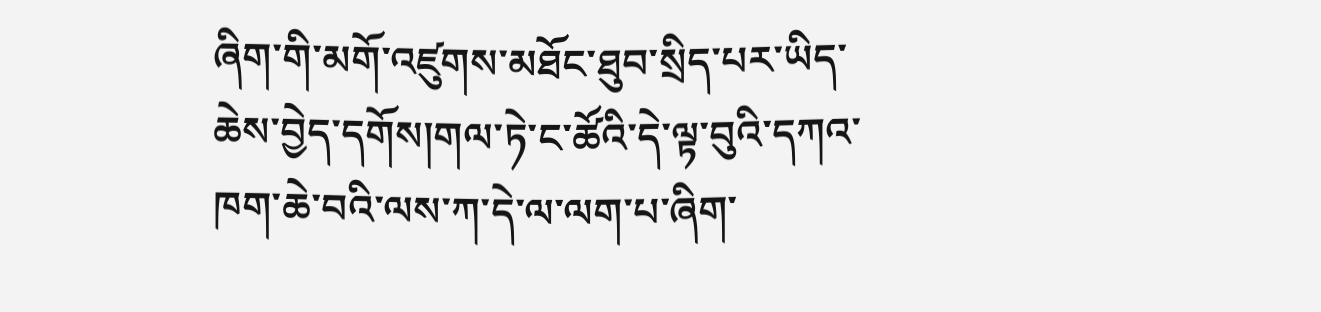ཞིག་གི་མགོ་འཛུགས་མཐོང་ཐུབ་སྲིད་པར་ཡིད་ཆེས་བྱེད་དགོས།གལ་ཏེ་ང་ཚོའི་དེ་ལྟ་བུའི་དཀའ་ཁག་ཆེ་བའི་ལས་ཀ་དེ་ལ་ལག་པ་ཞིག་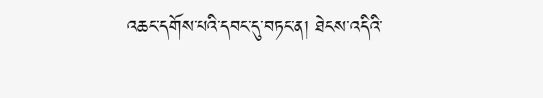འཆང་དགོས་པའི་དབང་དུ་བཏང་ན། ཐེངས་འདིའི་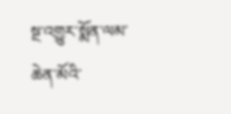སྔ་འགྱུར་སྨོན་ལམ་ཆེན་མོའི་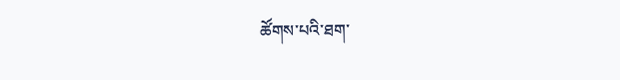ཚོགས་པའི་ཐག་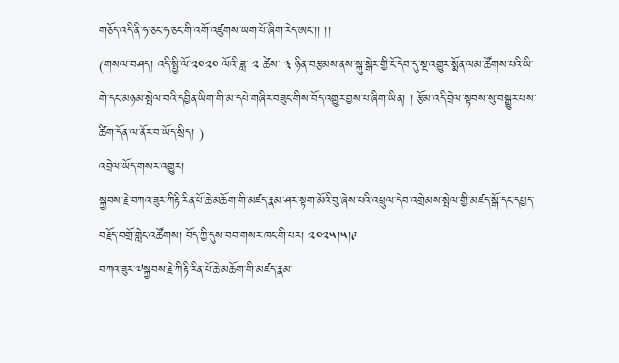གཅོད་འདི་ནི་ཧ་ཅང་ཧ་ཅང་གི་འགོ་འཛུགས་ཡག་པོ་ཞིག་རེད་ཨང་།། །།
(གསལ་བཤད། འདི་སྤྱི་ལོ་༢༠༢༠ ལོའི་ཟླ་ ༢ ཚེས་ ༣ ཉིན་བརྩམས་ནས་སྐུ་སྒེར་གྱི་ངོ་དེབ་དུ་སྔ་འགྱུར་སྨོན་ལམ་ཚོགས་པའི་ཡི་གེ་དང་མཉམ་སྤེལ་བའི་དབྱིན་ཡིག་གི་མ་དཔེ་གཞིར་བཟུང་གིས་བོད་འགྱུར་བྱས་པ་ཞིག་ཡིན། ། རྩོམ་འདི་བྲེལ་སྟབས་སུ་བསྒྱུར་པས་ཚིག་དོན་ལ་ནོར་བ་ཡོད་སྲིད། )
འབྲེལ་ཡོད་གསར་འགྱུར།
སྐྱབས་རྗེ་བཀའ་ཟུར་ཀིརྟི་རིན་པོ་ཆེ་མཆོག་གི་མཛད་རྣམ་ཤར་སྟག་མོའི་བུ་ཞེས་པའི་འཕྲུལ་དེབ་འགྲེམས་སྤེལ་གྱི་མཛད་སྒོ་དང་དཔྱད་བརྗོད་བགྲོ་གླེང་འཚོགས། བོད་ཀྱི་དུས་བབ་གསར་ཁང་གི་པར། ༢༠༢༥།༥།༩
བཀའ་ཟུར་༧སྐྱབས་རྗེ་ཀིརྟི་རིན་པོ་ཆེ་མཆོག་གི་མཛད་རྣམ་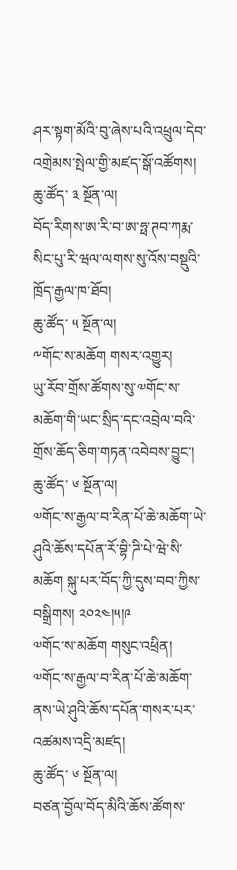ཤར་སྟག་མོའི་བུ་ཞེས་པའི་འཕྲུལ་དེབ་འགྲེམས་སྤེལ་གྱི་མཛད་སྒོ་འཚོགས།
ཆུ་ཚོད་ ༣ སྔོན་ལ།
བོད་རིགས་ཨ་རི་བ་ཨ་ཧྥ་ཊབ་ཀརྨ་སིང་པུ་རི་ཝལ་ལགས་སུ་འོས་བསྡུའི་ཁྲོད་རྒྱལ་ཁ་ཐོབ།
ཆུ་ཚོད་ ༥ སྔོན་ལ།
༸གོང་ས་མཆོག གསར་འགྱུར།
ཡུ་རོབ་གྲོས་ཚོགས་སུ་༧གོང་ས་མཆོག་གི་ཡང་སྲིད་དང་འབྲེལ་བའི་གྲོས་ཆོད་ཅིག་གཏན་འབེབས་བྱུང་།
ཆུ་ཚོད་ ༦ སྔོན་ལ།
༧གོང་ས་རྒྱལ་བ་རིན་པོ་ཆེ་མཆོག་ཡེ་ཤུའི་ཆོས་དཔོན་རོ་བྷི་ཌི་པེ་ཝེ་སི་མཆོག སྐུ་པར་བོད་ཀྱི་དུས་བབ་ཀྱིས་བསྒྲིགས། ༢༠༢༤།༥།༩
༧གོང་ས་མཆོག གསུང་འཕྲིན།
༧གོང་ས་རྒྱལ་བ་རིན་པོ་ཆེ་མཆོག་ནས་ཡེ་ཤུའི་ཆོས་དཔོན་གསར་པར་འཚམས་འདྲི་མཛད།
ཆུ་ཚོད་ ༦ སྔོན་ལ།
བཙན་བྱོལ་བོད་མིའི་ཆོས་ཚོགས་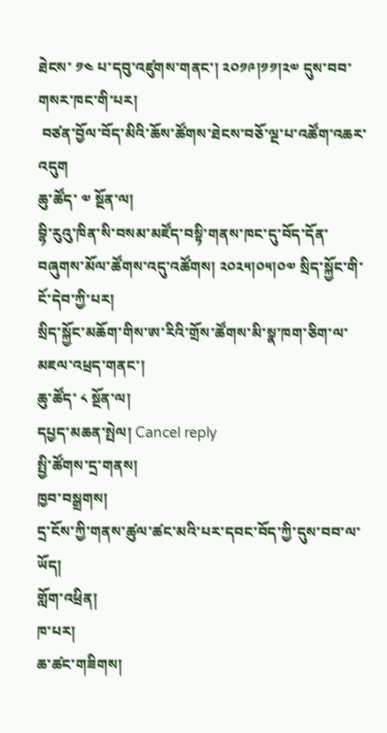ཐེངས་ ༡༤ པ་དབུ་འཛུགས་གནང་། ༢༠༡༩།༡༡།༢༧ དུས་བབ་གསར་ཁང་གི་པར།
 བཙན་བྱོལ་བོད་མིའི་ཆོས་ཚོགས་ཐེངས་བཅོ་ལྔ་པ་འཚོག་འཆར་འདུག
ཆུ་ཚོད་ ༧ སྔོན་ལ།
བྷི་རུའུ་ཁིན་སི་བསམ་མཛོད་བསྟི་གནས་ཁང་དུ་བོད་དོན་བཞུགས་མོལ་ཚོགས་འདུ་འཚོགས། ༢༠༢༥།༠༥།༠༧ སྲིད་སྐྱོང་གི་ངོ་དེབ་ཀྱི་པར།
སྲིད་སྐྱོང་མཆོག་གིས་ཨ་རིའི་གྲོས་ཚོགས་མི་སྣ་ཁག་ཅིག་ལ་མཇལ་འཕྲད་གནང་།
ཆུ་ཚོད་ ༨ སྔོན་ལ།
དཔྱད་མཆན་སྤེལ། Cancel reply
སྤྱི་ཚོགས་དྲ་གནས།
ཁྱབ་བསྒྲགས།
དྲ་ངོས་ཀྱི་གནས་ཚུལ་ཚང་མའི་པར་དབང་བོད་ཀྱི་དུས་བབ་ལ་ཡོད།
གློག་འཕྲིན།
ཁ་པར།
ཆ་ཚང་གཟིགས།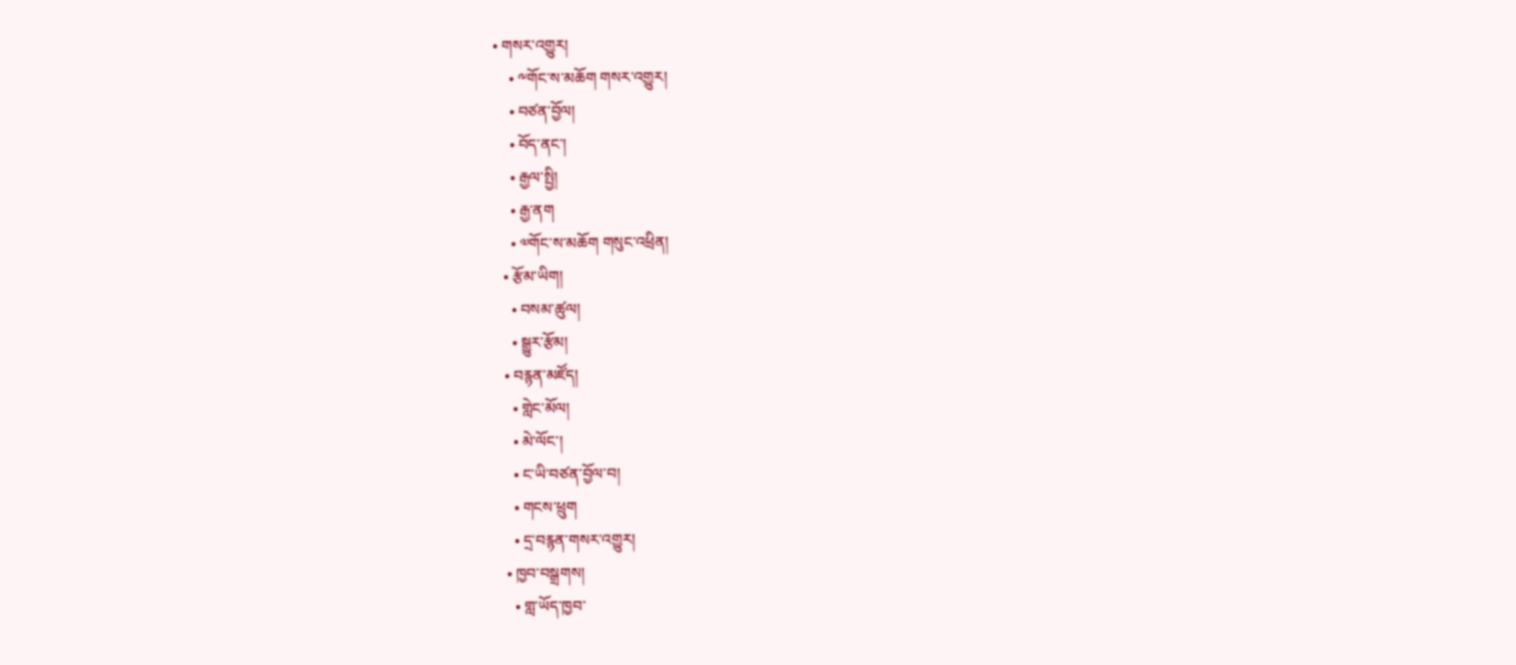• གསར་འགྱུར།
    • ༸གོང་ས་མཆོག གསར་འགྱུར།
    • བཙན་བྱོལ།
    • བོད་ནང་།
    • རྒྱལ་སྤྱི།
    • རྒྱ་ནག
    • ༧གོང་ས་མཆོག གསུང་འཕྲིན།
  • རྩོམ་ཡིག།
    • བསམ་ཚུལ།
    • སྒྱུར་རྩོམ།
  • བརྙན་མཛོད།
    • གླེང་མོལ།
    • མེ་ལོང་།
    • ང་ཡི་བཙན་བྱོལ་བ།
    • གངས་ཕྲུག
    • དྲ་བརྙན་གསར་འགྱུར།
  • ཁྱབ་བསྒྲགས།
    • གླ་ཡོད་ཁྱབ་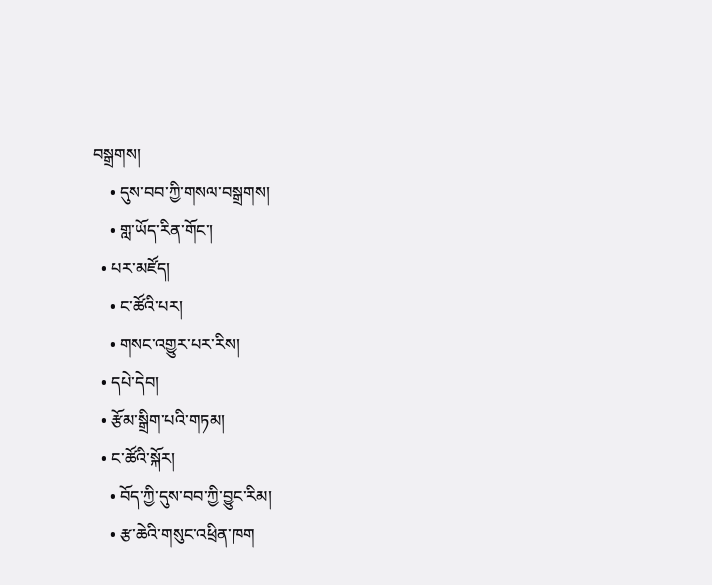བསྒྲགས།
    • དུས་བབ་ཀྱི་གསལ་བསྒྲགས།
    • གླ་ཡོད་རིན་གོང་།
  • པར་མཛོད།
    • ང་ཚོའི་པར།
    • གསང་འགྱུར་པར་རིས།
  • དཔེ་དེབ།
  • རྩོམ་སྒྲིག་པའི་གཏམ།
  • ང་ཚོའི་སྐོར།
    • བོད་ཀྱི་དུས་བབ་ཀྱི་བྱུང་རིམ།
    • རྩ་ཆེའི་གསུང་འཕྲིན་ཁག